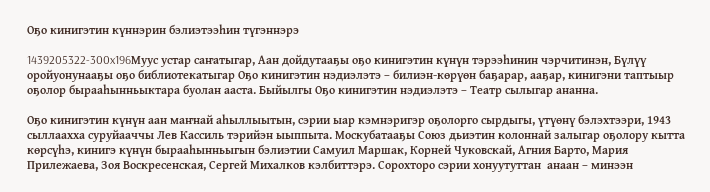Оҕо кинигэтин күннэрин бэлиэтээһин түгэннэрэ

1439205322-300x196Муус устар саҥатыгар, Аан дойдутааҕы оҕо кинигэтин күнүн тэрээһинин чэрчитинэн, Бүлүү оройуонунааҕы оҕо библиотекатыгар Оҕо кинигэтин нэдиэлэтэ – билиэн-көрүөн баҕарар, ааҕар, кинигэни таптыыр оҕолор бырааһынньыктара буолан ааста. Быйылгы Оҕо кинигэтин нэдиэлэтэ – Театр сылыгар ананна.

Оҕо кинигэтин күнүн аан маҥнай аһыллыытын, сэрии ыар кэмнэригэр оҕолорго сырдыгы, үтүөнү бэлэхтээри, 1943 сыллаахха суруйааччы Лев Кассиль тэрийэн ыыппыта. Москубатааҕы Союз дьиэтин колоннай залыгар оҕолору кытта көрсүһэ, кинигэ күнүн бырааһынньыгын бэлиэтии Самуил Маршак, Корней Чуковскай, Агния Барто, Мария Прилежаева, Зоя Воскресенская, Сергей Михалков кэлбиттэрэ. Сорохторо сэрии хонуутуттан  анаан – минээн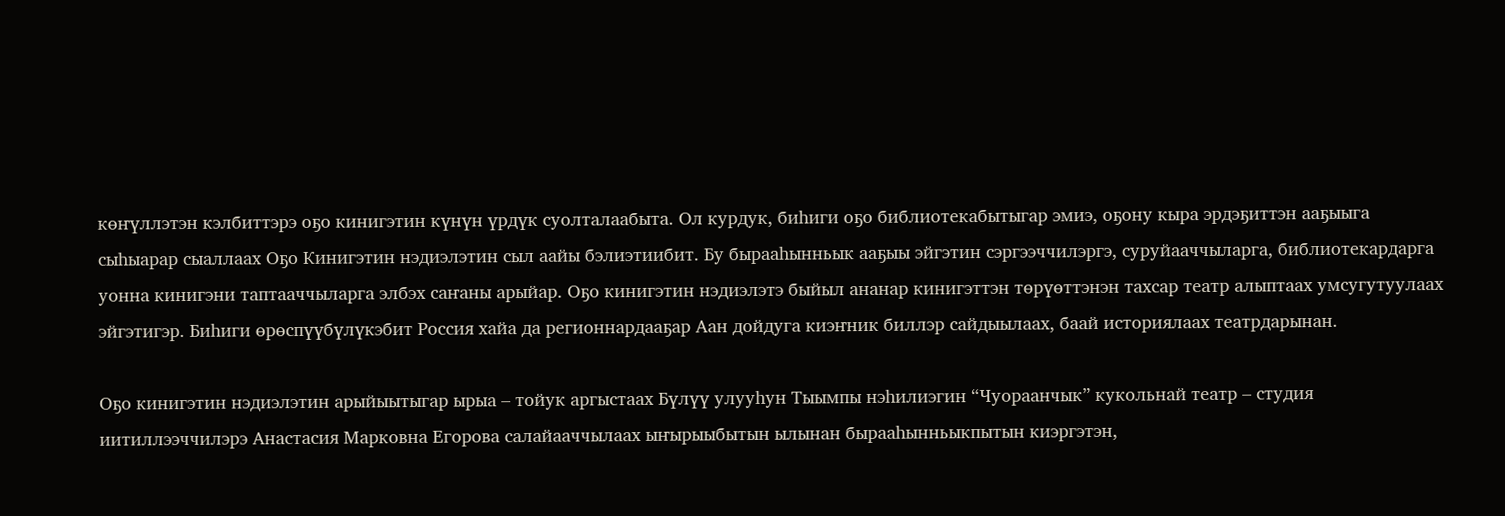көҥүллэтэн кэлбиттэрэ оҕо кинигэтин күнүн үрдүк суолталаабыта. Ол курдук, биһиги оҕо библиотекабытыгар эмиэ, оҕону кыра эрдэҕиттэн ааҕыыга сыһыарар сыаллаах Оҕо Кинигэтин нэдиэлэтин сыл аайы бэлиэтиибит. Бу бырааһынньык ааҕыы эйгэтин сэргээччилэргэ, суруйааччыларга, библиотекардарга уонна кинигэни таптааччыларга элбэх саҥаны арыйар. Оҕо кинигэтин нэдиэлэтэ быйыл ананар кинигэттэн төрүөттэнэн тахсар театр алыптаах умсугутуулаах эйгэтигэр. Биһиги өрөспүүбүлүкэбит Россия хайа да регионнардааҕар Аан дойдуга киэҥник биллэр сайдыылаах, баай историялаах театрдарынан.

Оҕо кинигэтин нэдиэлэтин арыйыытыгар ырыа – тойук аргыстаах Бүлүү улууһун Тыымпы нэһилиэгин “Чуораанчык” кукольнай театр – студия иитиллээччилэрэ Анастасия Марковна Егорова салайааччылаах ыҥырыыбытын ылынан бырааһынньыкпытын киэргэтэн,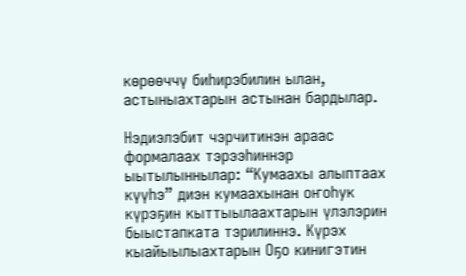көрөөччү биһирэбилин ылан, астыныахтарын астынан бардылар.

Нэдиэлэбит чэрчитинэн араас формалаах тэрээһиннэр ыытылыннылар: “Кумаахы алыптаах күүһэ” диэн кумаахынан оҥоһук күрэҕин кыттыылаахтарын үлэлэрин быыстапката тэрилиннэ. Күрэх кыайыылыахтарын Оҕо кинигэтин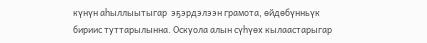күнүн аһыллыытыгар  эҕэрдэлээн грамота, өйдөбүнньүк бириис туттарылынна. Оскуола алын сүһүөх кылаастарыгар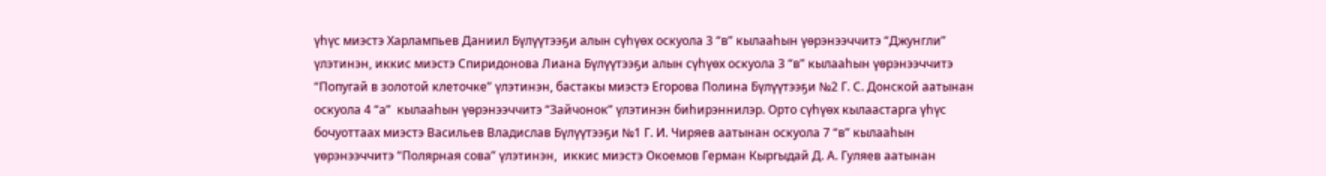үһүс миэстэ Харлампьев Даниил Бүлүүтээҕи алын сүһүөх оскуола 3 “в” кылааһын үөрэнээччитэ “Джунгли” үлэтинэн, иккис миэстэ Спиридонова Лиана Бүлүүтээҕи алын сүһүөх оскуола 3 “в” кылааһын үөрэнээччитэ “Попугай в золотой клеточке” үлэтинэн, бастакы миэстэ Егорова Полина Бүлүүтээҕи №2 Г. С. Донской аатынан оскуола 4 “а”  кылааһын үөрэнээччитэ “Зайчонок” үлэтинэн биһирэннилэр. Орто сүһүөх кылаастарга үһүс бочуоттаах миэстэ Васильев Владислав Бүлүүтээҕи №1 Г. И. Чиряев аатынан оскуола 7 “в” кылааһын үөрэнээччитэ “Полярная сова” үлэтинэн,  иккис миэстэ Окоемов Герман Кыргыдай Д. А. Гуляев аатынан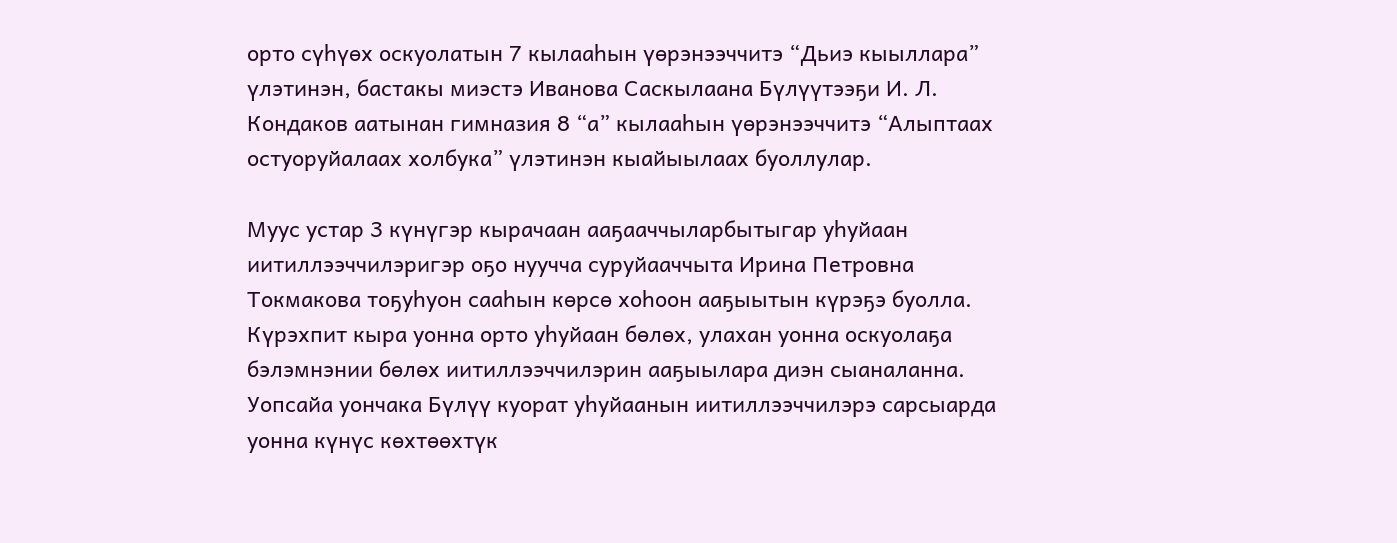орто сүһүөх оскуолатын 7 кылааһын үөрэнээччитэ “Дьиэ кыыллара” үлэтинэн, бастакы миэстэ Иванова Саскылаана Бүлүүтээҕи И. Л. Кондаков аатынан гимназия 8 “а” кылааһын үөрэнээччитэ “Алыптаах остуоруйалаах холбука” үлэтинэн кыайыылаах буоллулар.

Муус устар 3 күнүгэр кырачаан ааҕааччыларбытыгар уһуйаан иитиллээччилэригэр оҕо нуучча суруйааччыта Ирина Петровна Токмакова тоҕуһуон сааһын көрсө хоһоон ааҕыытын күрэҕэ буолла. Күрэхпит кыра уонна орто уһуйаан бөлөх, улахан уонна оскуолаҕа бэлэмнэнии бөлөх иитиллээччилэрин ааҕыылара диэн сыаналанна. Уопсайа уончака Бүлүү куорат уһуйаанын иитиллээччилэрэ сарсыарда уонна күнүс көхтөөхтүк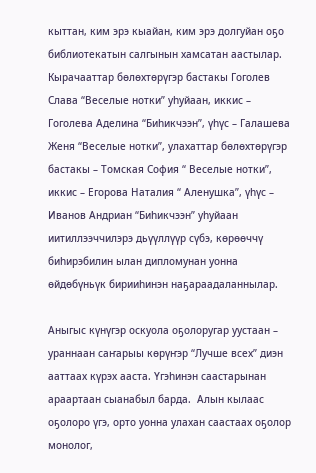кыттан, ким эрэ кыайан, ким эрэ долгуйан оҕо библиотекатын салгынын хамсатан аастылар. Кырачааттар бөлөхтөрүгэр бастакы Гоголев Слава “Веселые нотки” уһуйаан, иккис – Гоголева Аделина “Биһикчээн”, үһүс – Галашева Женя “Веселые нотки”, улахаттар бөлөхтөрүгэр бастакы – Томская София “ Веселые нотки”, иккис – Егорова Наталия “ Аленушка”, үһүс – Иванов Андриан “Биһикчээн” уһуйаан иитиллээччилэрэ дьүүллүүр сүбэ, көрөөччү биһирэбилин ылан дипломунан уонна өйдөбүньүк бирииһинэн наҕараадаланнылар.

Аныгыс күнүгэр оскуола оҕолоругар уустаан – ураннаан саҥарыы көрүҥэр “Лучше всех” диэн ааттаах күрэх ааста. Үгэһинэн саастарынан араартаан сыанабыл барда.  Алын кылаас оҕолоро үгэ, орто уонна улахан саастаах оҕолор монолог,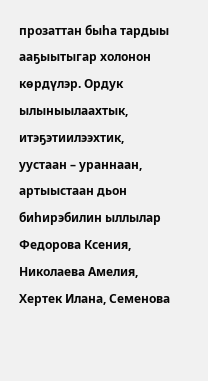прозаттан быһа тардыы ааҕыытыгар холонон көрдүлэр. Ордук ылыныылаахтык, итэҕэтиилээхтик, уустаан – ураннаан, артыыстаан дьон биһирэбилин ыллылар Федорова Ксения, Николаева Амелия, Хертек Илана, Семенова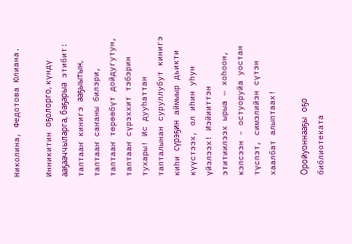Николина, Федотова Юлиана.

Инникитин оҕолорго, күндү ааҕааччыларга, баҕарыа этибит:  таптааҥ кинигэ ааҕыытын, таптааҥ саҥаны билэри, таптааҥ төрөөбүт дойдугутун, таптааҥ сүрэххит тэбэрин тухары! Ис дууһаттан тапталынан суруллубут кинигэ киһи сүрэҕин аймыыр дьикти күүстээх, ол иһин уһун үйэлээх! Иэйииттэн этитиилээх ырыа — хоһоон, кэпсээн – остуоруйа уостан түспэт, симэлийэн сүтэн хаалбат алыптаах!

Оройуоннааҕы оҕо библиотеката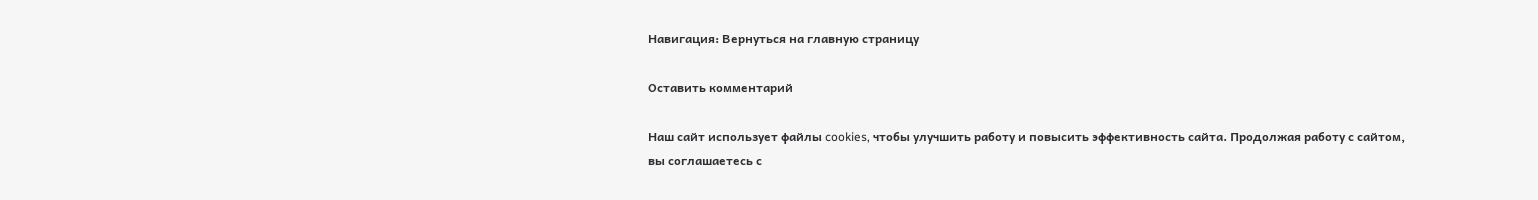Навигация: Вернуться на главную страницу

Оставить комментарий

Наш сайт использует файлы cookies, чтобы улучшить работу и повысить эффективность сайта. Продолжая работу с сайтом, вы соглашаетесь с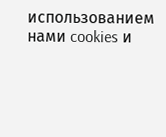использованием нами cookies и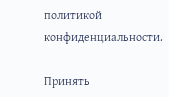политикой конфиденциальности.

Принять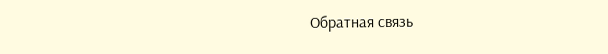Обратная связь